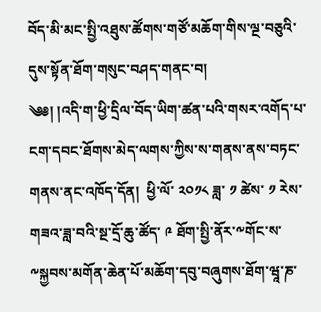བོད་མི་མང་སྤྱི་འཐུས་ཚོགས་གཙོ་མཆོག་གིས་ལྔ་བཅུའི་དུས་སྟོན་ཐོག་གསུང་བཤད་གནང་བ།
༄༅། །འདི་ག་ཕྱི་དྲིལ་བོད་ཡིག་ཚན་པའི་གསར་འགོད་པ་ངག་དབང་ཐོགས་མེད་ལགས་ཀྱིས་ས་གནས་ནས་བཏང་གནས་ནང་འཁོད་དོན།  ཕྱི་ལོ་ ༢༠༡༨ ཟླ་ ༡ ཚེས་ ༡ རེས་གཟའ་ཟླ་བའི་སྔ་དྲོ་ཆུ་ཚོད་ ༩ ཐོག་སྤྱི་ནོར་༸གོང་ས་༸སྐྱབས་མགོན་ཆེན་པོ་མཆོག་དབུ་བཞུགས་ཐོག་ཝཱ་ཎ་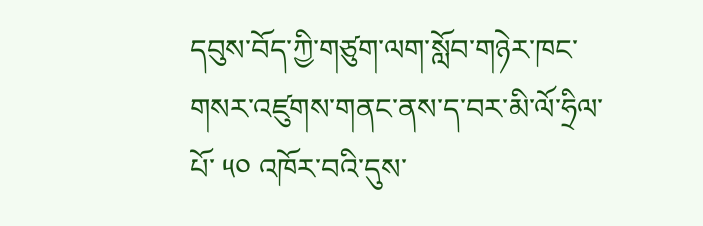དབུས་བོད་ཀྱི་གཙུག་ལག་སློབ་གཉེར་ཁང་གསར་འཛུགས་གནང་ནས་ད་བར་མི་ལོ་ཧྲིལ་པོ་ ༥༠ འཁོར་བའི་དུས་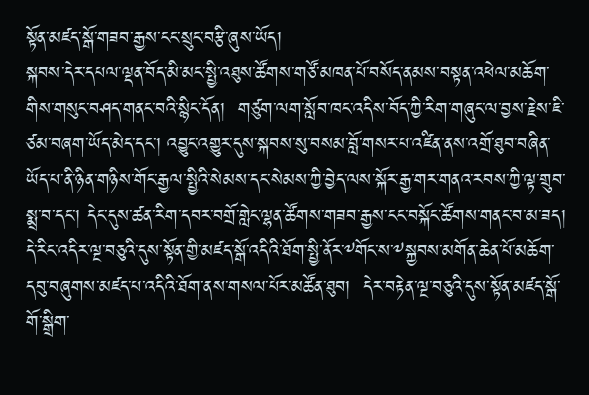སྟོན་མཛད་སྒོ་གཟབ་རྒྱས་ངང་སྲུང་བརྩི་ཞུས་ཡོད།
སྐབས་དེར་དཔལ་ལྡན་བོད་མི་མང་སྤྱི་འཐུས་ཚོགས་གཙོ་མཁན་པོ་བསོད་ནམས་བསྟན་འཕེལ་མཆོག་གིས་གསུང་བཤད་གནང་བའི་སྙིང་དོན།  གཙུག་ལག་སློབ་ཁང་འདིས་བོད་ཀྱི་རིག་གཞུང་ལ་བྱས་རྗེས་ཇི་ཙམ་བཞག་ཡོད་མེད་དང་། འབྱུང་འགྱུར་དུས་སྐབས་སུ་བསམ་བློ་གསར་པ་འཛིན་ནས་འགྲོ་ཐུབ་བཞིན་ཡོད་པ་ནི་ཉིན་གཉིས་གོང་རྒྱལ་སྤྱིའི་སེམས་དང་སེམས་ཀྱི་བྱེད་ལས་སྐོར་རྒྱ་གར་གནའ་རབས་ཀྱི་ལྟ་གྲུབ་སྨྲ་བ་དང་། དེང་དུས་ཚན་རིག་དབར་བགྲོ་གླེང་ལྷན་ཚོགས་གཟབ་རྒྱས་ངང་བསྐོང་ཚོགས་གནང་བ་མ་ཟད།
དེ་རིང་འདིར་ལྔ་བཅུའི་དུས་སྟོན་གྱི་མཛད་སྒོ་འདིའི་ཐོག་སྤྱི་ནོར་༸གོང་ས་༸སྐྱབས་མགོན་ཆེན་པོ་མཆོག་དབུ་བཞུགས་མཛད་པ་འདིའི་ཐོག་ནས་གསལ་པོར་མཚོན་ཐུབ།  དེར་བརྟེན་ལྔ་བཅུའི་དུས་སྟོན་མཛད་སྒོ་གོ་སྒྲིག་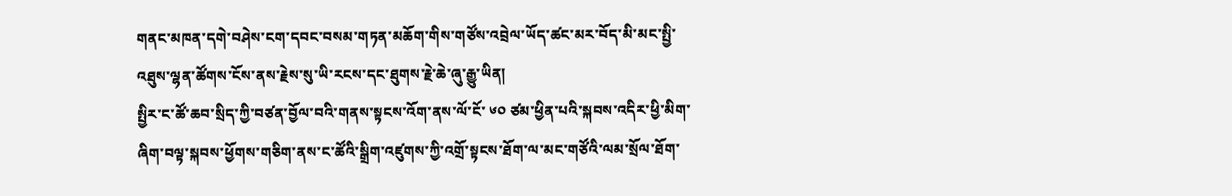གནང་མཁན་དགེ་བཤེས་ངག་དབང་བསམ་གཏན་མཆོག་གིས་གཙོས་འབྲེལ་ཡོད་ཚང་མར་བོད་མི་མང་སྤྱི་འཐུས་ལྷན་ཚོགས་ངོས་ནས་རྗེས་སུ་ཡི་རངས་དང་ཐུགས་རྗེ་ཆེ་ཞུ་རྒྱུ་ཡིན།
སྤྱིར་ང་ཚོ་ཆབ་སྲིད་ཀྱི་བཙན་བྱོལ་བའི་གནས་སྟངས་འོག་ནས་ལོ་ངོ་ ༦༠ ཙམ་ཕྱིན་པའི་སྐབས་འདིར་ཕྱི་མིག་ཞིག་བལྟ་སྐབས་ཕྱོགས་གཅིག་ནས་ང་ཚོའི་སྒྲིག་འཛུགས་ཀྱི་འགྲོ་སྟངས་ཐོག་ལ་མང་གཙོའི་ལམ་སྲོལ་ཐོག་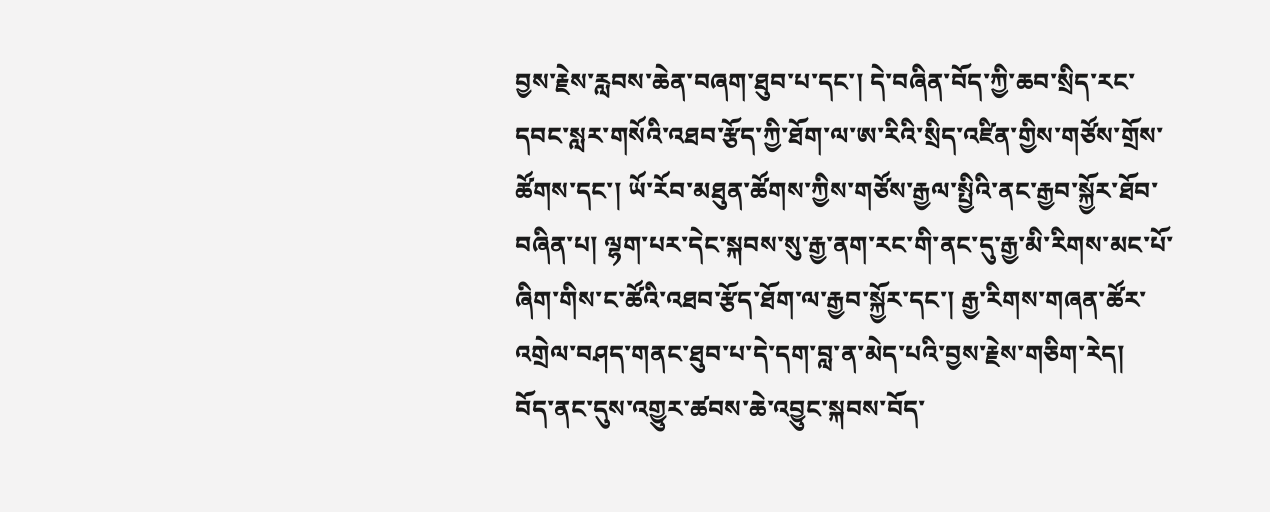བྱས་རྗེས་རླབས་ཆེན་བཞག་ཐུབ་པ་དང་། དེ་བཞིན་བོད་ཀྱི་ཆབ་སྲིད་རང་དབང་སླར་གསོའི་འཐབ་རྩོད་ཀྱི་ཐོག་ལ་ཨ་རིའི་སྲིད་འཛིན་གྱིས་གཙོས་གྲོས་ཚོགས་དང་། ཡོ་རོབ་མཐུན་ཚོགས་ཀྱིས་གཙོས་རྒྱལ་སྤྱིའི་ནང་རྒྱབ་སྐྱོར་ཐོབ་བཞིན་པ། ལྷག་པར་དེང་སྐབས་སུ་རྒྱ་ནག་རང་གི་ནང་དུ་རྒྱ་མི་རིགས་མང་པོ་ཞིག་གིས་ང་ཚོའི་འཐབ་རྩོད་ཐོག་ལ་རྒྱབ་སྐྱོར་དང་། རྒྱ་རིགས་གཞན་ཚོར་འགྲེལ་བཤད་གནང་ཐུབ་པ་དེ་དག་བླ་ན་མེད་པའི་བྱས་རྗེས་གཅིག་རེད།
བོད་ནང་དུས་འགྱུར་ཚབས་ཆེ་འབྱུང་སྐབས་བོད་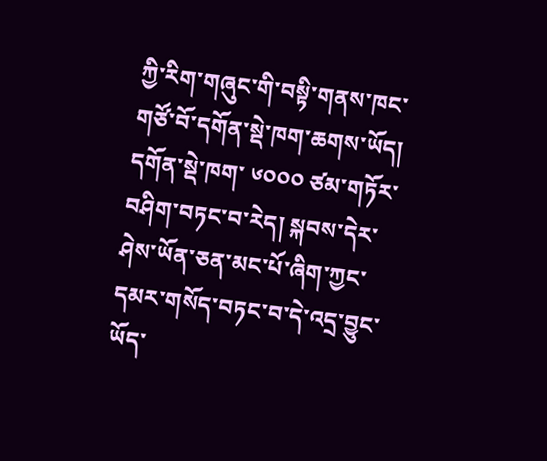ཀྱི་རིག་གཞུང་གི་བསྟི་གནས་ཁང་གཙོ་བོ་དགོན་སྡེ་ཁག་ཆགས་ཡོད། དགོན་སྡེ་ཁག་ ༦༠༠༠ ཙམ་གཏོར་བཤིག་བཏང་བ་རེད། སྐབས་དེར་ཤེས་ཡོན་ཅན་མང་པོ་ཞིག་ཀྱང་དམར་གསོད་བཏང་བ་དེ་འདྲ་བྱུང་ཡོད་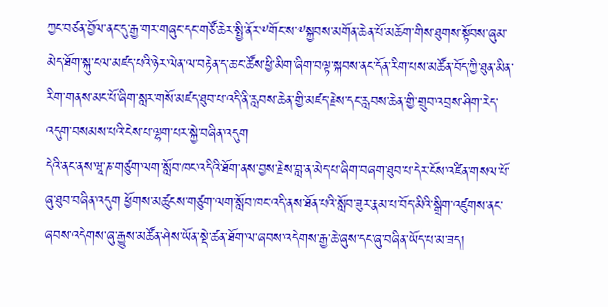ཀྱང་བཙན་བྱོལ་ནང་དུ་རྒྱ་གར་གཞུང་དང་གཙོ་ཆེར་སྤྱི་ནོར་༸གོང་ས་༸སྐྱབས་མགོན་ཆེན་པོ་མཆོག་གིས་ཐུགས་སྟོབས་ཞུམ་མེད་ཐོག་སྐུ་ངལ་མཛད་པའི་ཉེར་ལེན་ལ་བརྟེན་ད་ཆ་ང་ཚོས་ཕྱི་མིག་ཞིག་བལྟ་སྐབས་ནང་དོན་རིག་པས་མཚོན་བོད་ཀྱི་ཐུན་མིན་རིག་གནས་མང་པོ་ཞིག་སླར་གསོ་མཛད་ཐུབ་པ་འདི་ནི་རླབས་ཆེན་གྱི་མཛད་རྗེས་དང་རླབས་ཆེན་གྱི་གྲུབ་འབྲས་ཤིག་རེད་འདུག་བསམས་པའི་ངེས་པ་ལྷག་པར་སྐྱེ་བཞིན་འདུག
དེའི་ནང་ནས་ཝཱ་ཎ་གཙུག་ལག་སློབ་ཁང་འདིའི་ཐོག་ནས་བྱས་རྗེས་བླ་ན་མེད་པ་ཞིག་བཞག་ཐུབ་པ་དེར་ངོས་འཛིན་གསལ་པོ་ཞུ་ཐུབ་བཞིན་འདུག ཕྱོགས་མཚུངས་གཙུག་ལག་སློབ་ཁང་འདི་ནས་ཐོན་པའི་སློབ་ཟུར་རྣམ་པ་བོད་མིའི་སྒྲིག་འཛུགས་ནང་ཞབས་འདེགས་ཞུ་རྒྱུས་མཚོན་ཤེས་ཡོན་སྡེ་ཚན་ཐོག་ལ་ཞབས་འདེགས་རྒྱ་ཆེ་ཞུས་དང་ཞུ་བཞིན་ཡོད་པ་མ་ཟད།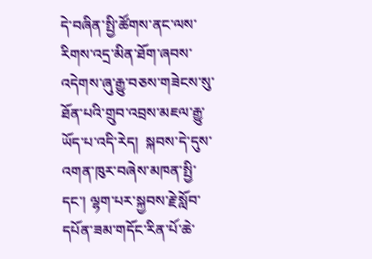དེ་བཞིན་སྤྱི་ཚོགས་ནང་ལས་རིགས་འདྲ་མིན་ཐོག་ཞབས་འདེགས་ཞུ་རྒྱུ་བཅས་གཟེངས་སུ་ཐོན་པའི་གྲུབ་འབྲས་མཇལ་རྒྱུ་ཡོད་པ་འདི་རེད།  སྐབས་དེ་དུས་འགན་ཁུར་བཞེས་མཁན་སྤྱི་དང་། ལྷག་པར་སྐྱབས་རྗེ་སློབ་དཔོན་ཟམ་གདོང་རིན་པོ་ཆེ་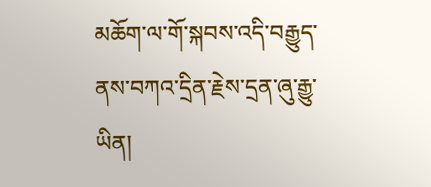མཆོག་ལ་གོ་སྐབས་འདི་བརྒྱུད་ནས་བཀའ་དྲིན་རྗེས་དྲན་ཞུ་རྒྱུ་ཡིན།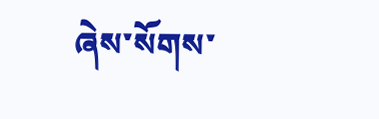ཞེས་སོགས་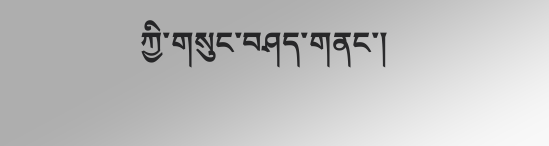ཀྱི་གསུང་བཤད་གནང་།